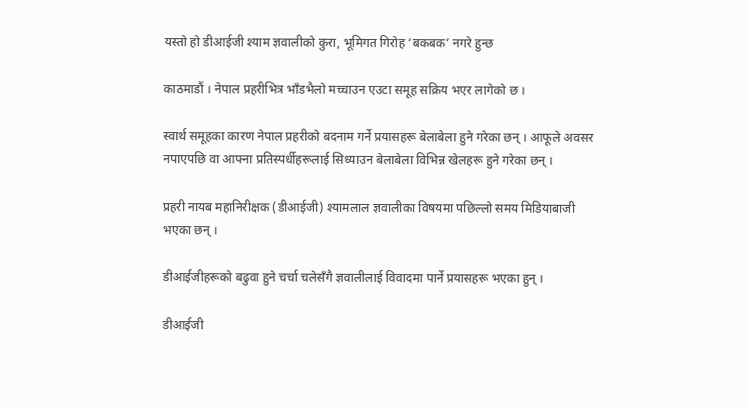यस्तो हो डीआईजी श्याम ज्ञवालीको कुरा, भूमिगत गिरोह ‘बकबक’ नगरे हुन्छ

काठमाडौं । नेपाल प्रहरीभित्र भाँडभैलो मच्चाउन एउटा समूह सक्रिय भएर लागेको छ ।

स्वार्थ समूहका कारण नेपाल प्रहरीको बदनाम गर्ने प्रयासहरू बेलाबेला हुने गरेका छन् । आफूले अवसर नपाएपछि वा आफ्ना प्रतिस्पर्धीहरूलाई सिध्याउन बेलाबेला विभिन्न खेलहरू हुने गरेका छन् ।

प्रहरी नायब महानिरीक्षक (डीआईजी) श्यामलाल ज्ञवालीका विषयमा पछिल्लो समय मिडियाबाजी भएका छन् ।

डीआईजीहरूको बढुवा हुने चर्चा चलेसँगै ज्ञवालीलाई विवादमा पार्ने प्रयासहरू भएका हुन् ।

डीआईजी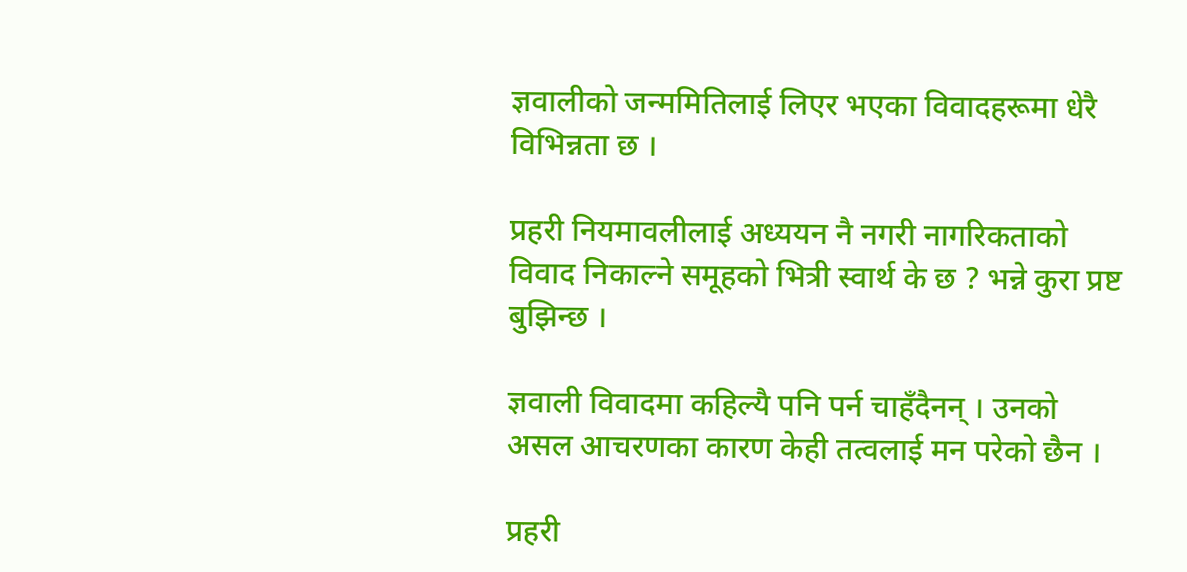ज्ञवालीको जन्ममितिलाई लिएर भएका विवादहरूमा धेरै विभिन्नता छ ।

प्रहरी नियमावलीलाई अध्ययन नै नगरी नागरिकताको विवाद निकाल्ने समूहको भित्री स्वार्थ के छ ? भन्ने कुरा प्रष्ट बुझिन्छ ।

ज्ञवाली विवादमा कहिल्यै पनि पर्न चाहँदैनन् । उनको असल आचरणका कारण केही तत्वलाई मन परेको छैन ।

प्रहरी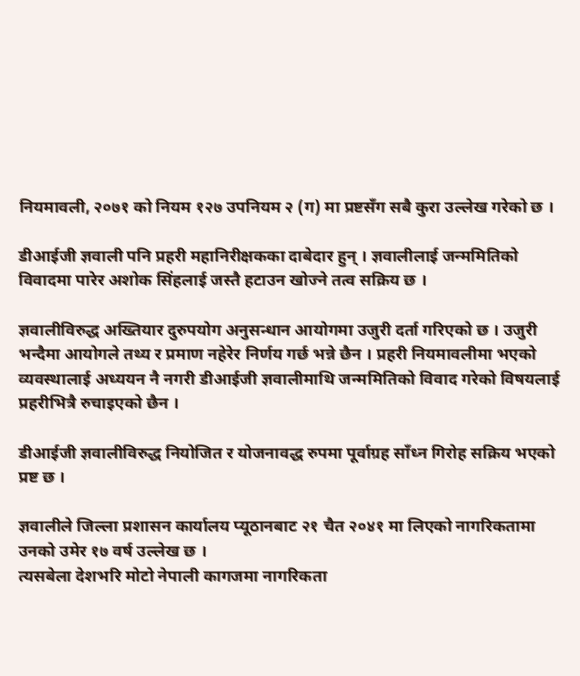नियमावली, २०७१ को नियम १२७ उपनियम २ (ग) मा प्रष्टसँग सबै कुरा उल्लेख गरेको छ ।

डीआईजी ज्ञवाली पनि प्रहरी महानिरीक्षकका दाबेदार हुन् । ज्ञवालीलाई जन्ममितिको विवादमा पारेर अशोक सिंहलाई जस्तै हटाउन खोज्ने तत्व सक्रिय छ ।

ज्ञवालीविरुद्ध अख्तियार दुरुपयोग अनुसन्धान आयोगमा उजुरी दर्ता गरिएको छ । उजुरी भन्दैमा आयोगले तथ्य र प्रमाण नहेरेर निर्णय गर्छ भन्ने छैन । प्रहरी नियमावलीमा भएको व्यवस्थालाई अध्ययन नै नगरी डीआईजी ज्ञवालीमाथि जन्ममितिको विवाद गरेको विषयलाई प्रहरीभित्रै रुचाइएको छैन ।

डीआईजी ज्ञवालीविरुद्ध नियोजित र योजनावद्ध रुपमा पूर्वाग्रह साँध्न गिरोह सक्रिय भएको प्रष्ट छ ।

ज्ञवालीले जिल्ला प्रशासन कार्यालय प्यूठानबाट २१ चैत २०४१ मा लिएको नागरिकतामा उनको उमेर १७ वर्ष उल्लेख छ ।
त्यसबेला देशभरि मोटो नेपाली कागजमा नागरिकता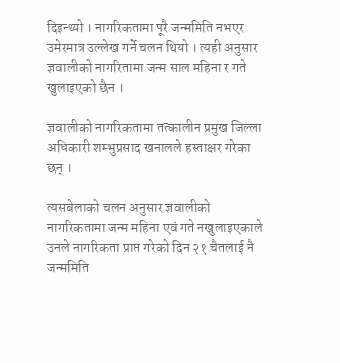दिइन्थ्यो । नागरिकतामा पूरै जन्ममिति नभएर उमेरमात्र उल्लेख गर्ने चलन थियो । त्यही अनुसार ज्ञवालीको नागरितामा जन्म साल महिना र गते खुलाइएको छैन ।

ज्ञवालीको नागरिकतामा तत्कालीन प्रमुख जिल्ला अधिकारी शम्भुप्रसाद खनालले हस्ताक्षर गरेका छन् ।

त्यसबेलाको चलन अनुसार ज्ञवालीको नागरिकतामा जन्म महिना एवं गते नखुलाइएकाले उनले नागरिकता प्राप्त गरेको दिन २१ चैतलाई नै जन्ममिति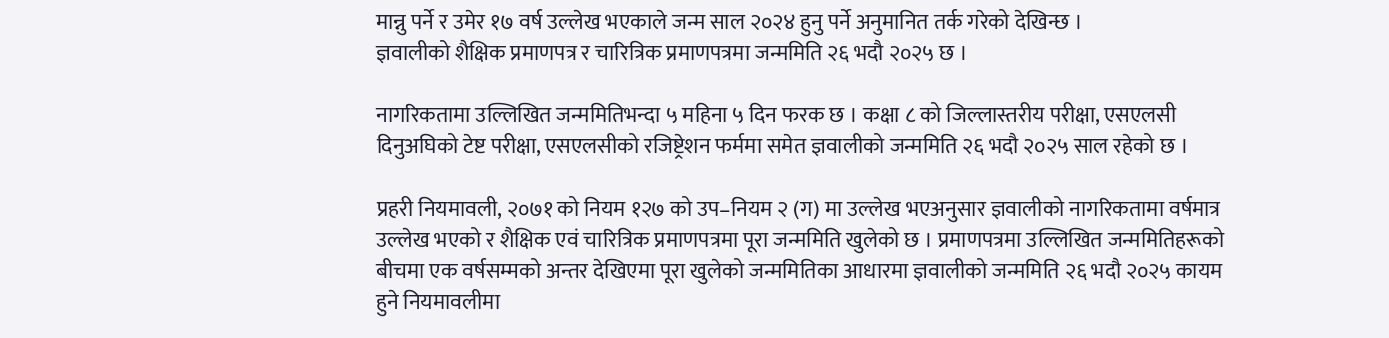मान्नु पर्ने र उमेर १७ वर्ष उल्लेख भएकाले जन्म साल २०२४ हुनु पर्ने अनुमानित तर्क गरेको देखिन्छ ।
ज्ञवालीको शैक्षिक प्रमाणपत्र र चारित्रिक प्रमाणपत्रमा जन्ममिति २६ भदौ २०२५ छ ।

नागरिकतामा उल्लिखित जन्ममितिभन्दा ५ महिना ५ दिन फरक छ । कक्षा ८ को जिल्लास्तरीय परीक्षा, एसएलसी दिनुअघिको टेष्ट परीक्षा, एसएलसीको रजिष्ट्रेशन फर्ममा समेत ज्ञवालीको जन्ममिति २६ भदौ २०२५ साल रहेको छ ।

प्रहरी नियमावली, २०७१ को नियम १२७ को उप–नियम २ (ग) मा उल्लेख भएअनुसार ज्ञवालीको नागरिकतामा वर्षमात्र उल्लेख भएको र शैक्षिक एवं चारित्रिक प्रमाणपत्रमा पूरा जन्ममिति खुलेको छ । प्रमाणपत्रमा उल्लिखित जन्ममितिहरूको बीचमा एक वर्षसम्मको अन्तर देखिएमा पूरा खुलेको जन्ममितिका आधारमा ज्ञवालीको जन्ममिति २६ भदौ २०२५ कायम हुने नियमावलीमा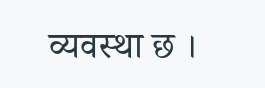व्यवस्था छ ।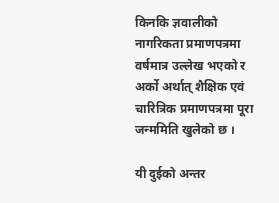किनकि ज्ञवालीको नागरिकता प्रमाणपत्रमा वर्षमात्र उल्लेख भएको र अर्को अर्थात् शैक्षिक एवं चारित्रिक प्रमाणपत्रमा पूरा जन्ममिति खुलेको छ ।

यी दुईको अन्तर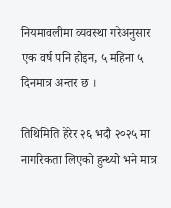नियमावलीमा व्यवस्था गरेअनुसार एक वर्ष पनि होइन, ५ महिना ५ दिनमात्र अन्तर छ ।

तिथिमिति हेरेर २६ भदौ २०२५ मा नागरिकता लिएको हुन्थ्यो भने मात्र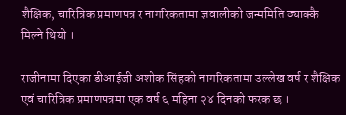शैक्षिक, चारित्रिक प्रमाणपत्र र नागरिकतामा ज्ञवालीको जन्ममिति ठ्याक्कै मिल्ने थियो ।

राजीनामा दिएका डीआईजी अशोक सिंहको नागरिकतामा उल्लेख वर्ष र शैक्षिक एवं चारित्रिक प्रमाणपत्रमा एक वर्ष ६ महिना २४ दिनको फरक छ ।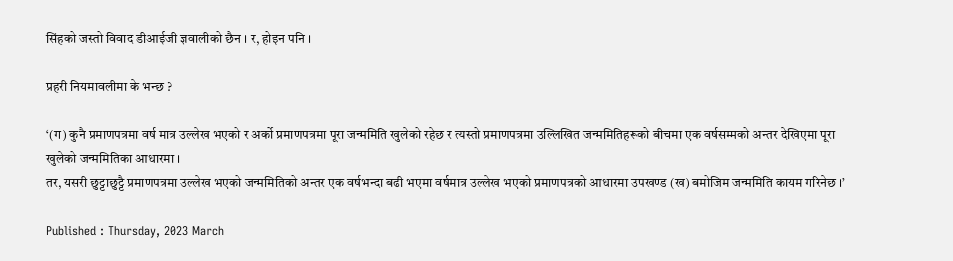सिंहको जस्तो विवाद डीआईजी ज्ञवालीको छैन । र, होइन पनि ।

प्रहरी नियमावलीमा के भन्छ ?

‘(ग) कुनै प्रमाणपत्रमा वर्ष मात्र उल्लेख भएको र अर्को प्रमाणपत्रमा पूरा जन्ममिति खुलेको रहेछ र त्यस्तो प्रमाणपत्रमा उल्लिखित जन्ममितिहरूको बीचमा एक वर्षसम्मको अन्तर देखिएमा पूरा खुलेको जन्ममितिका आधारमा ।
तर, यसरी छुट्टाछुट्टै प्रमाणपत्रमा उल्लेख भएको जन्ममितिको अन्तर एक वर्षभन्दा बढी भएमा वर्षमात्र उल्लेख भएको प्रमाणपत्रको आधारमा उपखण्ड (ख) बमोजिम जन्ममिति कायम गरिनेछ ।’

Published : Thursday, 2023 March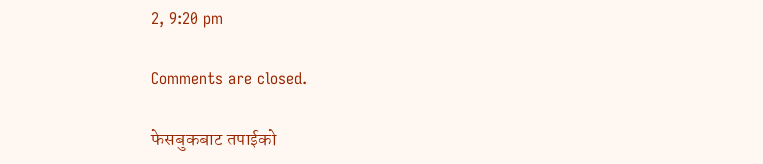2, 9:20 pm

Comments are closed.

फेसबुकबाट तपाईको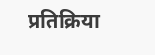प्रतिक्रिया